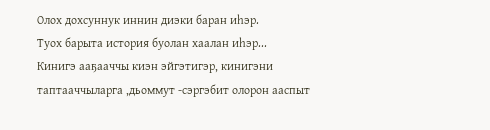Олох дохсуннук иннин диэки баран иһэр.
Туох барыта история буолан хаалан иһэр...
Кинигэ ааҕааччы киэн эйгэтигэр, кинигэни таптааччыларга ,дьоммут -сэргэбит олорон ааспыт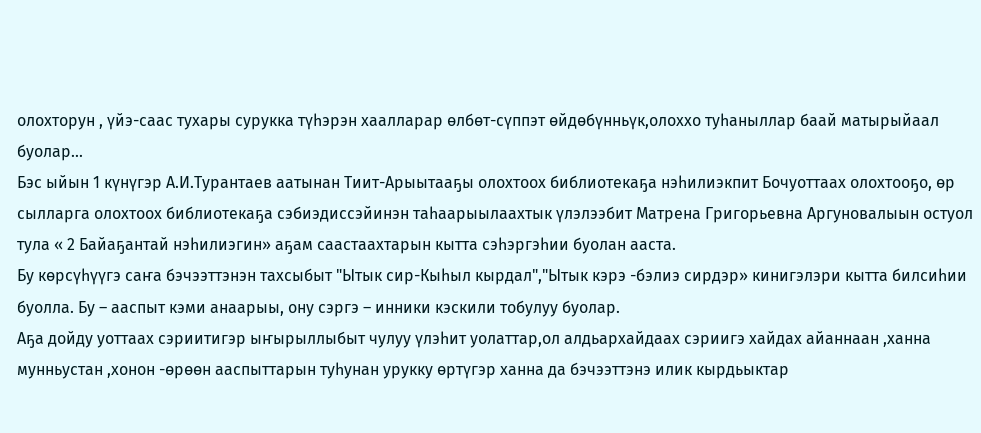олохторун , үйэ-саас тухары сурукка түһэрэн хаалларар өлбөт-сүппэт өйдөбүнньүк,олоххо туһаныллар баай матырыйаал буолар...
Бэс ыйын 1 күнүгэр А.И.Турантаев аатынан Тиит-Арыытааҕы олохтоох библиотекаҕа нэһилиэкпит Бочуоттаах олохтооҕо, өр сылларга олохтоох библиотекаҕа сэбиэдиссэйинэн таһаарыылаахтык үлэлээбит Матрена Григорьевна Аргуновалыын остуол тула « 2 Байаҕантай нэһилиэгин» аҕам саастаахтарын кытта сэһэргэһии буолан ааста.
Бу көрсүһүүгэ саҥа бэчээттэнэн тахсыбыт "Ытык сир-Кыһыл кырдал","Ытык кэрэ -бэлиэ сирдэр» кинигэлэри кытта билсиһии буолла. Бу – ааспыт кэми анаарыы, ону сэргэ – инники кэскили тобулуу буолар.
Аҕа дойду уоттаах сэриитигэр ыҥырыллыбыт чулуу үлэһит уолаттар,ол алдьархайдаах сэриигэ хайдах айаннаан ,ханна мунньустан ,хонон -өрөөн ааспыттарын туһунан урукку өртүгэр ханна да бэчээттэнэ илик кырдьыктар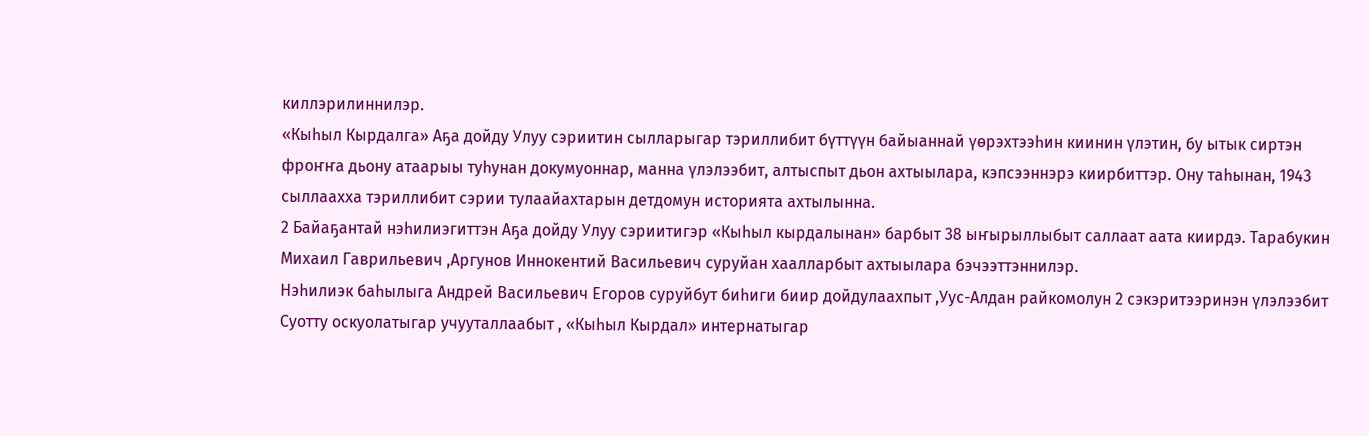киллэрилиннилэр.
«Кыһыл Кырдалга» Аҕа дойду Улуу сэриитин сылларыгар тэриллибит бүттүүн байыаннай үөрэхтээһин киинин үлэтин, бу ытык сиртэн фроҥҥа дьону атаарыы туһунан докумуоннар, манна үлэлээбит, алтыспыт дьон ахтыылара, кэпсээннэрэ киирбиттэр. Ону таһынан, 1943 сыллаахха тэриллибит сэрии тулаайахтарын детдомун историята ахтылынна.
2 Байаҕантай нэһилиэгиттэн Аҕа дойду Улуу сэриитигэр «Кыһыл кырдалынан» барбыт 38 ыҥырыллыбыт саллаат аата киирдэ. Тарабукин Михаил Гаврильевич ,Аргунов Иннокентий Васильевич суруйан хаалларбыт ахтыылара бэчээттэннилэр.
Нэһилиэк баһылыга Андрей Васильевич Егоров суруйбут биһиги биир дойдулаахпыт ,Уус-Алдан райкомолун 2 сэкэритээринэн үлэлээбит Суотту оскуолатыгар учууталлаабыт , «Кыһыл Кырдал» интернатыгар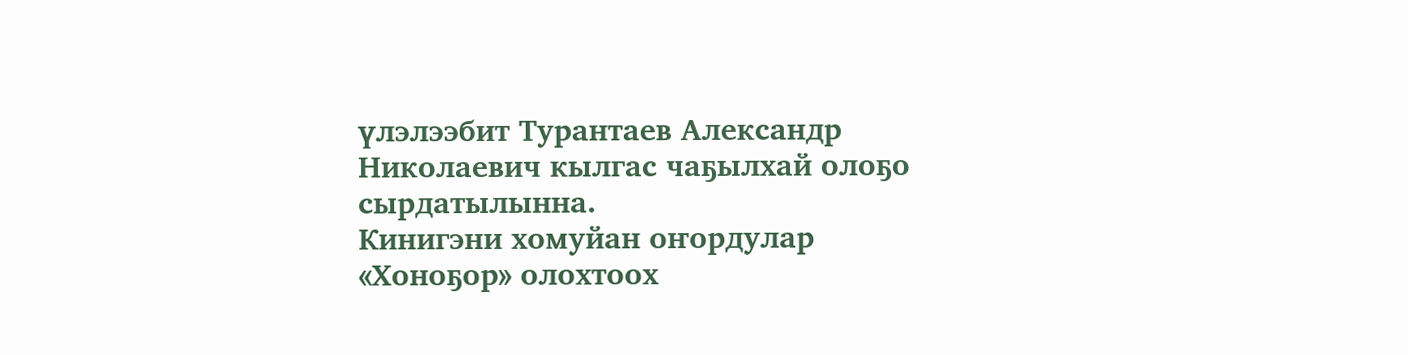үлэлээбит Турантаев Александр Николаевич кылгас чаҕылхай олоҕо сырдатылынна.
Кинигэни хомуйан оҥордулар «Хоноҕор» олохтоох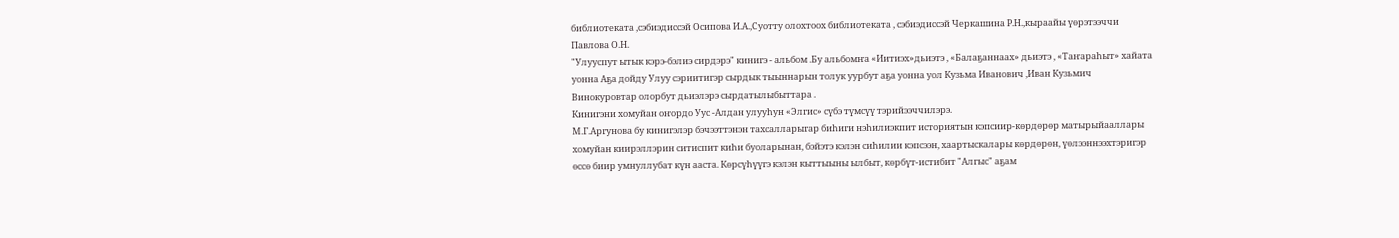библиотеката ,сэбиэдиссэй Осипова И.А.,Суотту олохтоох библиотеката , сэбиэдиссэй Черкашина Р.Н.,кыраайы үөрэтээччи Павлова О.Н.
"Улууспут ытык кэрэ-бэлиэ сирдэрэ" кинигэ - альбом .Бу альбомҥа «Иитиэх»дьиэтэ , «Балаҕаннаах» дьиэтэ , «Таҥараһыт» хайата уонна Аҕа дойду Улуу сэриитигэр сырдык тыыннарын толук уурбут аҕа уонна уол Кузьма Иванович ,Иван Кузьмич Винокуровтар олорбут дьиэлэрэ сырдатылыбыттара .
Кинигэни хомуйан оҥордо Уус -Алдан улууһун «Элгис» сүбэ түмсүү тэрийээччилэрэ.
М.Г.Аргунова бу кинигэлэр бэчээттэнэн тахсалларыгар биһиги нэһилиэкпит историятын кэпсиир-көрдөрөр матырыйааллары хомуйан киирэллэрин ситиспит киһи буоларынан, бэйэтэ кэлэн сиһилии кэпсээн, хаартыскалары көрдөрөн, үөлээннээхтэригэр өссө биир умнуллубат күн ааста. Көрсүһүүгэ кэлэн кыттыыны ылбыт, көрбүт-истибит "Алгыс" аҕам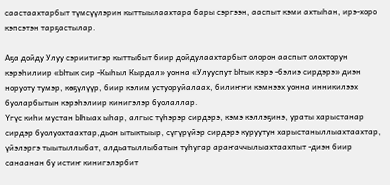саастаахтарбыт түмсүүлэрин кыттыылаахтара бары сэргээн, ааспыт кэми ахтыһан, ирэ-хоро кэпсэтэн тарҕастылар.

Аҕа дойду Улуу сэриитигэр кыттыбыт биир дойдулаахтарбыт олорон ааспыт олохторун кэрэһилиир «Ытык сир -Кыһыл Кырдал» уонна «Улууспут Ытык кэрэ -бэлиэ сирдэрэ» диэн норуоту тумэр, көҕүлүүр, биир кэлим устуоруйалаах, билиҥҥи кэмнээх уонна инникилээх буоларбытын кэрэһэлиир кинигэлэр буолаллар.
Үгүс киһи мустан Ыһыах ыһар, алгыс түһэрэр сирдэрэ, кэмэ кэллэҕинэ, ураты харыстанар сирдэр буолуохтаахтар,дьон ытыктыыр, сүгүрүйэр сирдэрэ куруутун харыстаныллыахтаахтар, үйэлэргэ тыытыллыбат, алдьатыллыбатын туһугар араҥаччылыахтаахпыт -диэн биир санаанан бу истиҥ кинигэлэрбит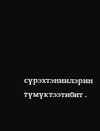сүрэхтэниилэрин түмүктээтибит .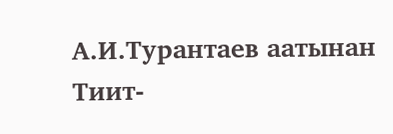А.И.Турантаев аатынан Тиит-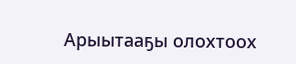Арыытааҕы олохтоох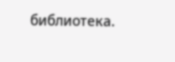библиотека.